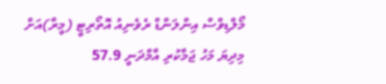މޯލްޑިވްސް އިންލަންޑް ރެވެނިއު އޮތޯރިޓީ (މީރާ)އަށް މިދިޔަ މަހު ޖަމާކުރި އާމްދަނީ 57.9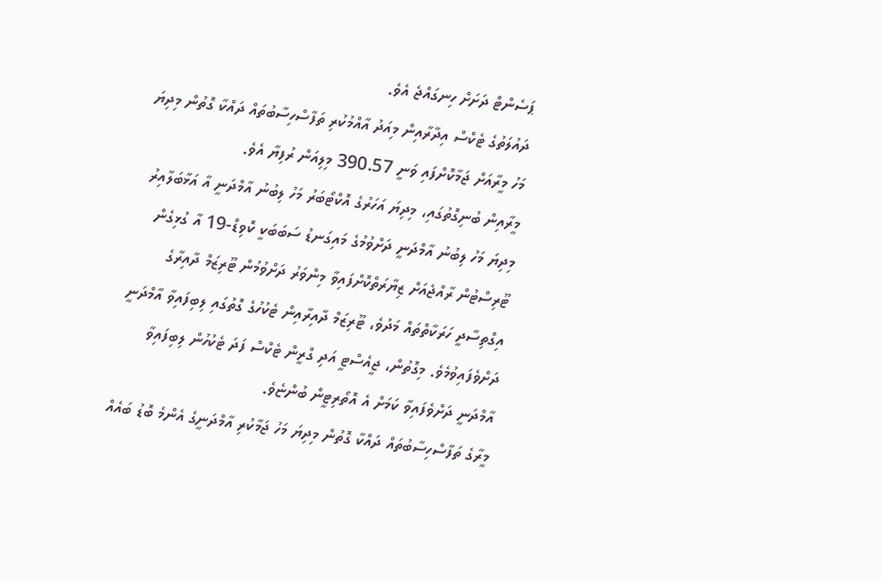ޕަސެންޓް ދަށަށް ހިނގައްޖެ އެވެ.
ދައުލަތުގެ ޓެކްސް އިދާރާއިން މިއަދު އާއްމުކުރި ތަފާސްހިސާބުތައް ދައްކާ ގޮތުން މިދިޔަ މަހު މީރާއަށް ޖަމާކޮށްފައި ވަނީ 390.57 މިލިއަން ރުފިޔާ އެވެ.
މީރާއިން ބުނިގޮތުގައި، މިދިޔަ އަހަރުގެ އޮކްޓޯބަރު މަހު ލިބުނު އާމްދަނީ އާ އަޅާބަލާއިރު މިދިޔަ މަހު ލިބުނު އާމްދަނީ ދަށްވުމުގެ މައިގަނޑު ސަބަބަކީ ކޮވިޑް-19 އާ ގުޅިގެން ޓޫރިސްޓުން ރާއްޖެއަށް ޒިޔާރަތްކޮށްފައިވާ މިންވަރު ދަށްވުމުން ޓޫރިޒަމް ދާއިރާގެ އިގްތިސާދީ ހަރަކާތްތައް މަދުވެ، ޓޫރިޒަމް ދާއިރާއިން ޓެކުހުގެ ގޮތުގައި ލިބިފައިވާ އާމްދަނީ ދަށްވެފައިވުމެވެ. މިގޮތުން، ޖީއެސްޓީ އަދި ގްރީން ޓެކްސް ފަދަ ޓެކުހުން ލިބިފައިވާ އާމްދަނީ ދަށްވެފައިވާ ކަމަށް އެ އޮތޯރިޓީން ބުންޏެވެ.
މީރާގެ ތަފާސްހިސާބުތައް ދައްކާ ގޮތުން މިދިޔަ މަހު ޖަމާކުރި އާމްދަނީގެ އެންމެ ބޮޑު ބައެއް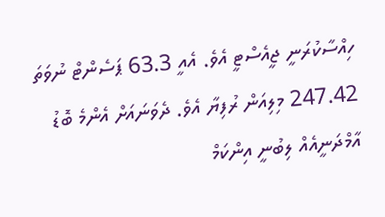ހިއްސާކުރަނީ ޖީއެސްޓީ އެވެ. އެއީ 63.3 ޕަސެންޓް ނުވަތަ 247.42 މިލިއަން ރުފިޔާ އެވެ. ދެވަނައަށް އެންމެ ބޮޑު އާމްދަނީއެއް ލިބުނީ އިންކަމް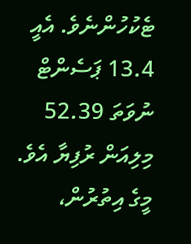ޓެކުހުންނެވެ. އެއީ 13.4 ޕަސެންޓް ނުވަތަ 52.39 މިލިއަން ރުފިޔާ އެވެ. މީގެ އިތުރުން،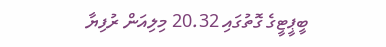ބީޕީޓީގެ ގޮތުގައި 20.32 މިލިއަން ރުފިޔާ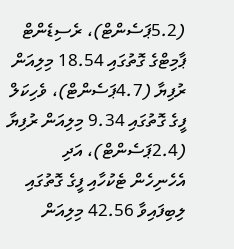(5.2ޕަސެންޓް)، ރެސިޑެންޓް ޕާމިޓްގެ ގޮތުގައި 18.54 މިލިއަން ރުފިޔާ (4.7ޕަސެންޓް)، ވެހިކަލް ފީގެ ގޮތުގައި 9.34 މިލިއަން ރުފިޔާ (2.4ޕަސެންޓް)، އަދި އެހެނިހެން ޓެކުހާއި ފީގެ ގޮތުގައި ލިބިފައިވާ 42.56 މިލިއަން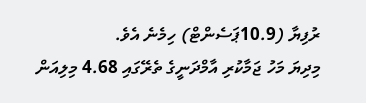ރުފިޔާ (10.9ޕަސެންޓް) ހިމެނެ އެވެ.
މިދިޔަ މަހު ޖަމާކުރި އާމްދަނީގެ ތެރޭގައި 4.68 މިލިއަން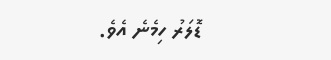ޑޮލަރު ހިމެނެ އެވެ.